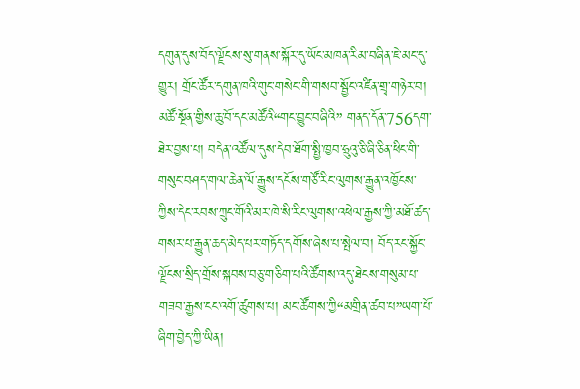དགུན་དུས་བོད་ལྗོངས་སུ་གནས་སྐོར་དུ་ཡོང་མཁན་རིམ་བཞིན་ཇེ་མང་དུ་གྱུར། གྲོང་ཚོར་དགུན་ཁའི་གུང་གསེང་གི་གསབ་སྦྱོང་འཛིན་གྲྭ་གཉེར་བ། མཚོ་སྔོན་གྱིས་ཆུ་བོ་དང་མཚོའི“གང་བྱུང་བཞིའི” གནད་དོན་756དག་ཐེར་བྱས་པ། བདེན་འཚོལ་དུས་དེབ་ཐོག་སྤྱི་ཁྱབ་ཧྲུའུ་ཅི་ཞི་ཅིན་ཕིང་གི་གསུང་བཤད་གལ་ཆེན་ལོ་རྒྱུས་དངོས་གཙོ་རིང་ལུགས་རྒྱུན་འཁྱོངས་ཀྱིས་དེང་རབས་ཀྲུང་གོའི་མར་ཁེ་སི་རིང་ལུགས་འཕེལ་རྒྱས་ཀྱི་མཐོ་ཚད་གསར་པ་རྒྱུན་ཆད་མེད་པར་གཏོད་དགོས་ཞེས་པ་སྤེལ་བ། བོད་རང་སྐྱོང་ལྗོངས་སྲིད་གྲོས་སྐབས་བཅུ་གཅིག་པའི་ཚོགས་འདུ་ཐེངས་གསུམ་པ་གཟབ་རྒྱས་ངང་འགོ་ཚུགས་པ། མང་ཚོགས་ཀྱི“མགྲིན་ཚབ་པ”ཡག་པོ་ཞིག་བྱེད་ཀྱི་ཡིན།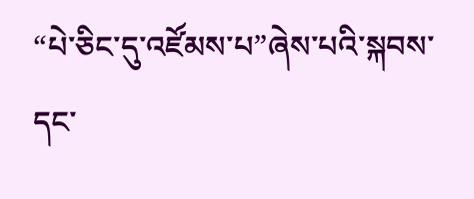“པེ་ཅིང་དུ་འཛོམས་པ”ཞེས་པའི་སྐབས་དང་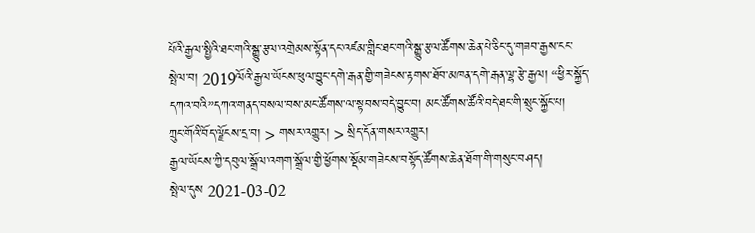པོའི་རྒྱལ་སྤྱིའི་ཐང་གའི་སྒྱུ་རྩལ་འགྲེམས་སྟོན་དང་འཛམ་གླིང་ཐང་གའི་སྒྱུ་རྩལ་ཚོགས་ཆེན་པེ་ཅིང་དུ་གཟབ་རྒྱས་ངང་སྤེལ་བ། 2019ལོའི་རྒྱལ་ཡོངས་ཕུལ་བྱུང་དགེ་རྒན་གྱི་གཟེངས་རྟགས་ཐོབ་མཁན་དགེ་རྒན་ལྷ་རྩེ་རྒྱལ། “ཕྱིར་སྐྱོད་དཀའ་བའི”དཀའ་གནད་བསལ་བས་མང་ཚོགས་ལ་སྟབས་བདེ་བྱུང་བ། མང་ཚོགས་ཚོའི་བདེ་ཐང་གི་སྲུང་སྐྱོང་པ།
ཀྲུང་གོའི་བོད་ལྗོངས་དྲ་བ། > གསར་འགྱུར། > སྲིད་དོན་གསར་འགྱུར།
རྒྱལ་ཡོངས་ཀྱི་དབུལ་སྒྲོལ་འགག་སྒྲོལ་གྱི་ཕྱོགས་སྡོམ་གཟེངས་བསྟོད་ཚོགས་ཆེན་ཐོག་གི་གསུང་བཤད།
སྤེལ་དུས 2021-03-02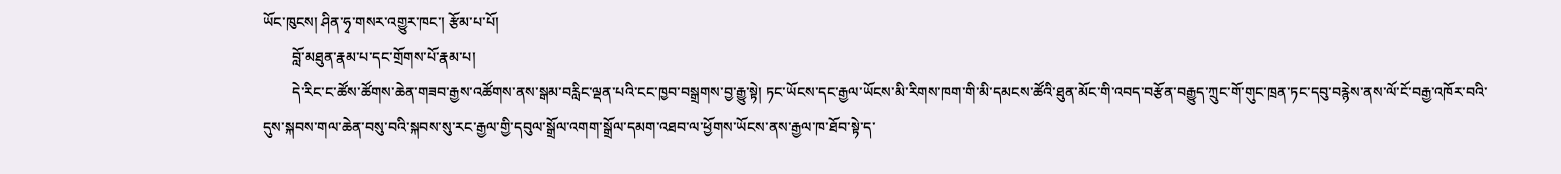ཡོང་ཁུངས། ཤིན་ཧྭ་གསར་འགྱུར་ཁང་། རྩོམ་པ་པོ།
        བློ་མཐུན་རྣམ་པ་དང་གྲོགས་པོ་རྣམ་པ།
        དེ་རིང་ང་ཚོས་ཚོགས་ཆེན་གཟབ་རྒྱས་འཚོགས་ནས་སྒམ་བརླིང་ལྡན་པའི་ངང་ཁྱབ་བསྒྲགས་བྱ་རྒྱུ་སྟེ། ཏང་ཡོངས་དང་རྒྱལ་ཡོངས་མི་རིགས་ཁག་གི་མི་དམངས་ཚོའི་ཐུན་མོང་གི་འབད་བརྩོན་བརྒྱུད་ཀྲུང་གོ་གུང་ཁྲན་ཏང་དབུ་བརྙེས་ནས་ལོ་ངོ་བརྒྱ་འཁོར་བའི་དུས་སྐབས་གལ་ཆེན་བསུ་བའི་སྐབས་སུ་རང་རྒྱལ་གྱི་དབུལ་སྒྲོལ་འགག་སྒྲོལ་དམག་འཐབ་ལ་ཕྱོགས་ཡོངས་ནས་རྒྱལ་ཁ་ཐོབ་སྟེ་ད་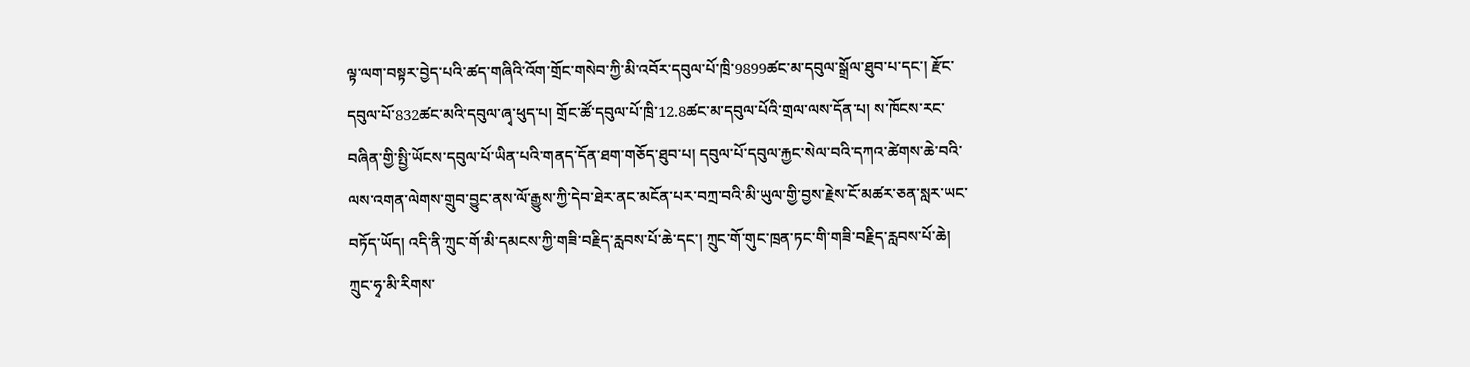ལྟ་ལག་བསྟར་བྱེད་པའི་ཚད་གཞིའི་འོག་གྲོང་གསེབ་ཀྱི་མི་འབོར་དབུལ་པོ་ཁྲི་9899ཚང་མ་དབུལ་སྒྲོལ་ཐུབ་པ་དང་། རྫོང་དབུལ་པོ་832ཚང་མའི་དབུལ་ཞྭ་ཕུད་པ། གྲོང་ཚོ་དབུལ་པོ་ཁྲི་12.8ཚང་མ་དབུལ་པོའི་གྲལ་ལས་དོན་པ། ས་ཁོངས་རང་བཞིན་གྱི་སྤྱི་ཡོངས་དབུལ་པོ་ཡིན་པའི་གནད་དོན་ཐག་གཅོད་ཐུབ་པ། དབུལ་པོ་དབུལ་རྐྱང་སེལ་བའི་དཀའ་ཚེགས་ཆེ་བའི་ལས་འགན་ལེགས་གྲུབ་བྱུང་ནས་ལོ་རྒྱུས་ཀྱི་དེབ་ཐེར་ནང་མངོན་པར་བཀྲ་བའི་མི་ཡུལ་གྱི་བྱས་རྗེས་ངོ་མཚར་ཅན་སླར་ཡང་བཏོད་ཡོད། འདི་ནི་ཀྲུང་གོ་མི་དམངས་ཀྱི་གཟི་བརྗིད་རླབས་པོ་ཆེ་དང་། ཀྲུང་གོ་གུང་ཁྲན་ཏང་གི་གཟི་བརྗིད་རླབས་པོ་ཆེ། ཀྲུང་ཧྭ་མི་རིགས་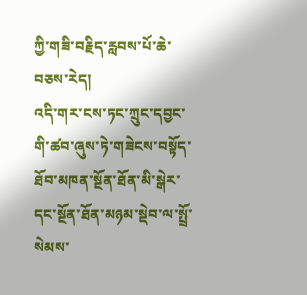ཀྱི་གཟི་བརྗིད་རླབས་པོ་ཆེ་བཅས་རེད།
འདི་གར་ངས་ཏང་ཀྲུང་དབྱང་གི་ཚབ་ཞུས་ཏེ་གཟེངས་བསྟོད་ཐོབ་མཁན་སྔོན་ཐོན་མི་སྒེར་དང་སྔོན་ཐོན་མཉམ་སྡེབ་ལ་སྤྲོ་སེམས་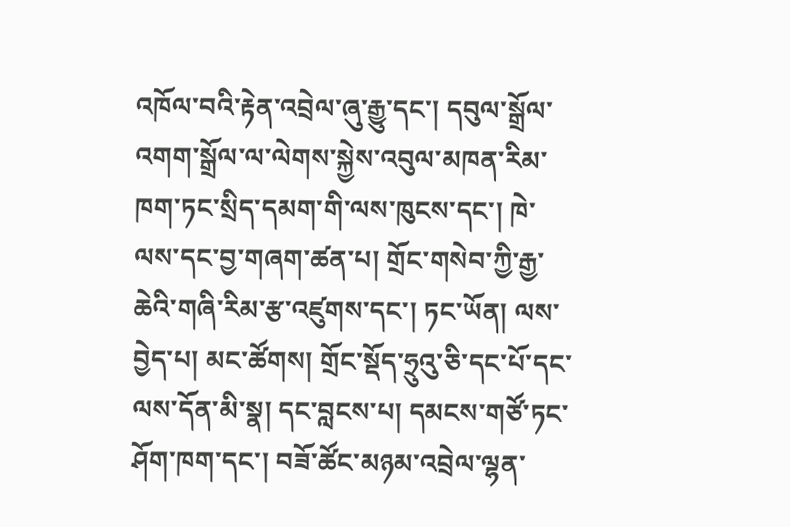འཁོལ་བའི་རྟེན་འབྲེལ་ཞུ་རྒྱུ་དང་། དབུལ་སྒྲོལ་འགག་སྒྲོལ་ལ་ལེགས་སྐྱེས་འབུལ་མཁན་རིམ་ཁག་ཏང་སྲིད་དམག་གི་ལས་ཁུངས་དང་། ཁེ་ལས་དང་བྱ་གཞག་ཚན་པ། གྲོང་གསེབ་ཀྱི་རྒྱ་ཆེའི་གཞི་རིམ་རྩ་འཛུགས་དང་། ཏང་ཡོན། ལས་བྱེད་པ། མང་ཚོགས། གྲོང་སྡོད་ཧྲུའུ་ཅི་དང་པོ་དང་ལས་དོན་མི་སྣ། དང་བླངས་པ། དམངས་གཙོ་ཏང་ཤོག་ཁག་དང་། བཟོ་ཚོང་མཉམ་འབྲེལ་ལྷན་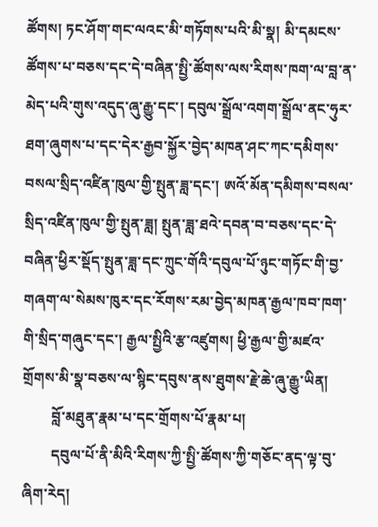ཚོགས། ཏང་ཤོག་གང་ལའང་མི་གཏོགས་པའི་མི་སྣ། མི་དམངས་ཚོགས་པ་བཅས་དང་དེ་བཞིན་སྤྱི་ཚོགས་ལས་རིགས་ཁག་ལ་བླ་ན་མེད་པའི་གུས་འདུད་ཞུ་རྒྱུ་དང་། དབུལ་སྒྲོལ་འགག་སྒྲོལ་ནང་ཧུར་ཐག་ཞུགས་པ་དང་དེར་རྒྱབ་སྐྱོར་བྱེད་མཁན་ཤང་ཀང་དམིགས་བསལ་སྲིད་འཛིན་ཁུལ་གྱི་སྤུན་ཟླ་དང་། ཨའོ་མོན་དམིགས་བསལ་སྲིད་འཛིན་ཁུལ་གྱི་སྤུན་ཟླ། སྤུན་ཟླ་ཐའེ་དབན་བ་བཅས་དང་དེ་བཞིན་ཕྱིར་སྡོད་སྤུན་ཟླ་དང་ཀྲུང་གོའི་དབུལ་པོ་ཉུང་གཏོང་གི་བྱ་གཞག་ལ་སེམས་ཁུར་དང་རོགས་རམ་བྱེད་མཁན་རྒྱལ་ཁབ་ཁག་གི་སྲིད་གཞུང་དང་། རྒྱལ་སྤྱིའི་རྩ་འཛུགས། ཕྱི་རྒྱལ་གྱི་མཛའ་གྲོགས་མི་སྣ་བཅས་ལ་སྙིང་དབུས་ནས་ཐུགས་རྗེ་ཆེ་ཞུ་རྒྱུ་ཡིན།
        བློ་མཐུན་རྣམ་པ་དང་གྲོགས་པོ་རྣམ་པ།
        དབུལ་པོ་ནི་མིའི་རིགས་ཀྱི་སྤྱི་ཚོགས་ཀྱི་གཅོང་ནད་ལྟ་བུ་ཞིག་རེད།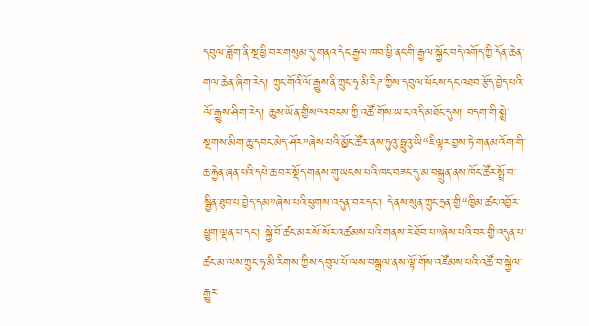དབུལ་ཟློག་ནི་སྔ་ཕྱི་བར་གསུམ་དུ་གནའ་དེང་རྒྱལ་ཁབ་ཕྱི་ནང་གི་རྒྱལ་སྐྱོང་བདེ་འགོད་ཀྱི་དོན་ཆེན་གལ་ཆེན་ཞིག་རེད། ཀྲུང་གོའི་ལོ་རྒྱུས་ནི་ཀྲུང་ཧྭ་མི་རིཌ་ཀྱིས་དབུལ་ཕོངས་དང་འཐབ་རྩོད་བྱེད་པའི་ལོ་རྒྱུས་ཤིག་རེད། ཆུས་ཡོན་གྱིས“འབངས་ཀྱི་འཚོ་གོས་ཡ་ང་འདི་མཐོང་དུས། བདག་གི་སྨྲེ་སྔགས་མིག་ཆུ་དབང་མེད་ཤོར”ཞེས་པའི་མྱོང་ཚོར་ནས་ཏུའུ་ཧྥུའུ་ཡི“ཇི་ལྟར་བྱས་ཏེ་གནམ་འོག་གི་ཆ་རྐྱེན་ཞན་པའི་དཔེ་ཆ་བར་སྡོད་གནས་གུ་ཡངས་པའི་ཁང་བཟང་དུ་མ་བསྐྲུན་ནས་ཁོང་ཚོར་སྤྲོ་བ་སྦྱིན་ཐུབ་པ་བྱེད་དམ”ཞེས་པའི་ཕུགས་འདུན་བར་དང་། དེ་ནས་སུན་ཀྲུང་ཧྲན་གྱི“ཁྱིམ་ཚང་འབྱོར་ཕྱུག་ལྡན་པ་དང་། སྐྱེ་བོ་ཚང་མར་སོ་སོར་འཚམས་པའི་གནས་རེ་ཐོབ་པ”ཞེས་པའི་བར་གྱི་འདུན་པ་ཚང་མ་ལས་ཀྲུང་ཧྭ་མི་རིགས་ཀྱིས་དབུལ་པོ་ལས་བསྒྲལ་ནས་ལྟོ་གོས་འཛོམས་པའི་འཚོ་བ་སྐྱེལ་རྒྱུར་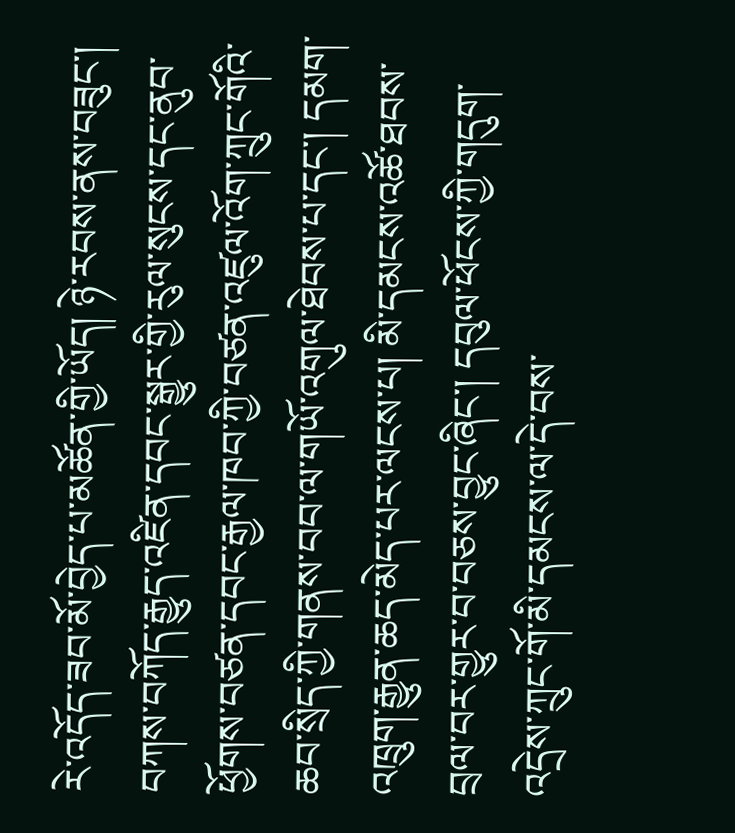རེ་འདོད་ཟབ་མོ་བྱེད་པ་མཚོན་གྱི་ཡོད། ཉེ་རབས་ནས་བཟུང་། བཀས་བཀོད་རྒྱུད་འཛིན་དབང་སྒྱུར་གྱི་རུལ་སུངས་དང་ནུབ་ཕྱོགས་བཙན་དབང་རྒྱལ་ཁབ་ཀྱི་བཙན་འཛུལ་འོག་ཀྲུང་གོའི་ཆབ་སྲིད་ཀྱི་གནས་བབ་ལ་གཡོ་འགུལ་ཐེབས་པ་དང་། དམག་འཁྲུག་རྒྱུན་ཆད་མེད་པར་ལངས་པ། མི་དམངས་འཚོ་ཐབས་བྲལ་བར་གྱུར་བ་བཅས་བྱུང་ཞིང་། དབུལ་ཕོངས་ཀྱི་གདུག་འདྲེས་ཀྲུང་གོ་མི་དམངས་ལ་དེ་བས་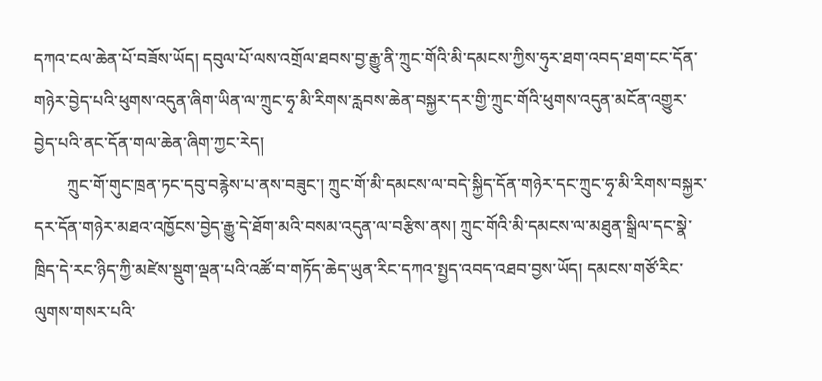དཀའ་ངལ་ཆེན་པོ་བཟོས་ཡོད། དབུལ་པོ་ལས་འགྲོལ་ཐབས་བྱ་རྒྱུ་ནི་ཀྲུང་གོའི་མི་དམངས་ཀྱིས་ཧུར་ཐག་འབད་ཐག་ངང་དོན་གཉེར་བྱེད་པའི་ཕུགས་འདུན་ཞིག་ཡིན་ལ་ཀྲུང་ཧྭ་མི་རིགས་རླབས་ཆེན་བསྐྱར་དར་གྱི་ཀྲུང་གོའི་ཕུགས་འདུན་མངོན་འགྱུར་བྱེད་པའི་ནང་དོན་གལ་ཆེན་ཞིག་ཀྱང་རེད།
        ཀྲུང་གོ་གུང་ཁྲན་ཏང་དབུ་བརྙེས་པ་ནས་བཟུང་། ཀྲུང་གོ་མི་དམངས་ལ་བདེ་སྐྱིད་དོན་གཉེར་དང་ཀྲུང་ཧྭ་མི་རིགས་བསྐྱར་དར་དོན་གཉེར་མཐའ་འཁྱོངས་བྱེད་རྒྱུ་དེ་ཐོག་མའི་བསམ་འདུན་ལ་བརྩིས་ནས། ཀྲུང་གོའི་མི་དམངས་ལ་མཐུན་སྒྲིལ་དང་སྣེ་ཁྲིད་དེ་རང་ཉིད་ཀྱི་མཛེས་སྡུག་ལྡན་པའི་འཚོ་བ་གཏོད་ཆེད་ཡུན་རིང་དཀའ་སྤྱད་འབད་འཐབ་བྱས་ཡོད། དམངས་གཙོ་རིང་ལུགས་གསར་པའི་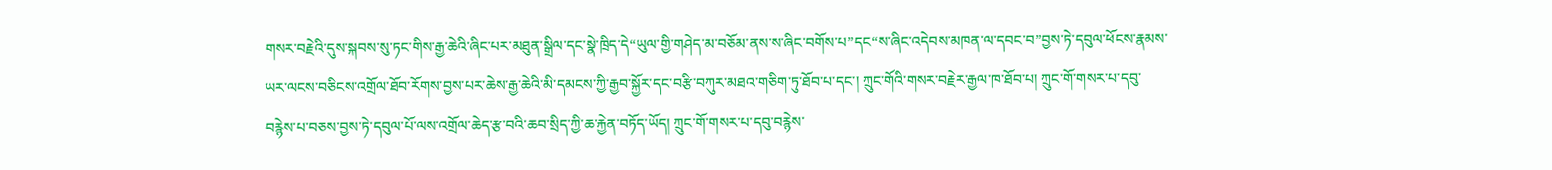གསར་བརྗེའི་དུས་སྐབས་སུ་ཏང་གིས་རྒྱ་ཆེའི་ཞིང་པར་མཐུན་སྒྲིལ་དང་སྣེ་ཁྲིད་དེ“ཡུལ་གྱི་གཤེད་མ་བཅོམ་ནས་ས་ཞིང་བགོས་པ”དང“ས་ཞིང་འདེབས་མཁན་ལ་དབང་བ”བྱས་ཏེ་དབུལ་ཕོངས་རྣམས་ཡར་ལངས་བཅིངས་འགྲོལ་ཐོབ་རོགས་བྱས་པར་ཆེས་རྒྱ་ཆེའི་མི་དམངས་ཀྱི་རྒྱབ་སྐྱོར་དང་བརྩི་བཀུར་མཐའ་གཅིག་ཏུ་ཐོབ་པ་དང་། ཀྲུང་གོའི་གསར་བརྗེར་རྒྱལ་ཁ་ཐོབ་པ། ཀྲུང་གོ་གསར་པ་དབུ་བརྙེས་པ་བཅས་བྱས་ཏེ་དབུལ་པོ་ལས་འགྲོལ་ཆེད་རྩ་བའི་ཆབ་སྲིད་ཀྱི་ཆ་རྐྱེན་བཏོད་ཡོད། ཀྲུང་གོ་གསར་པ་དབུ་བརྙེས་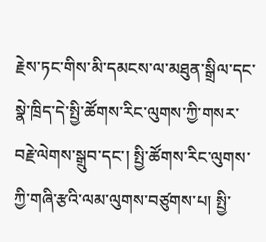རྗེས་ཏང་གིས་མི་དམངས་ལ་མཐུན་སྒྲིལ་དང་སྣེ་ཁྲིད་དེ་སྤྱི་ཚོགས་རིང་ལུགས་ཀྱི་གསར་བརྗེ་ལེགས་སྒྲུབ་དང་། སྤྱི་ཚོགས་རིང་ལུགས་ཀྱི་གཞི་རྩའི་ལམ་ལུགས་བཙུགས་པ། སྤྱི་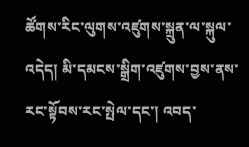ཚོགས་རིང་ལུགས་འཛུགས་སྐྲུན་ལ་སྐུལ་འདེད། མི་དམངས་སྒྲིག་འཛུགས་བྱས་ནས་རང་སྟོབས་རང་སྤེལ་དང་། འབད་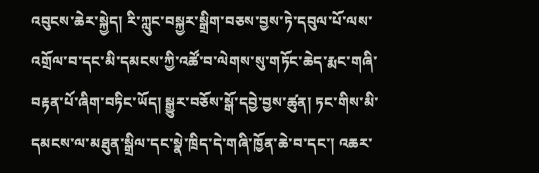འབུངས་ཆེར་སྐྱེད། རི་ཀླུང་བསྐྱར་སྒྲིག་བཅས་བྱས་ཏེ་དབུལ་པོ་ལས་འགྲོལ་བ་དང་མི་དམངས་ཀྱི་འཚོ་བ་ལེགས་སུ་གཏོང་ཆེད་རྨང་གཞི་བརྟན་པོ་ཞིག་བཏིང་ཡོད། སྒྱུར་བཅོས་སྒོ་དབྱེ་བྱས་ཚུན། ཏང་གིས་མི་དམངས་ལ་མཐུན་སྒྲིལ་དང་སྣེ་ཁྲིད་དེ་གཞི་ཁྱོན་ཆེ་བ་དང་། འཆར་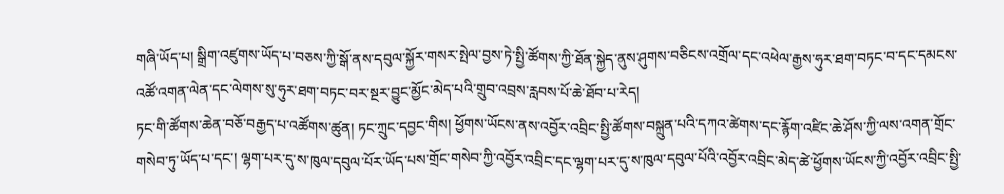གཞི་ཡོད་པ། སྒྲིག་འཛུགས་ཡོད་པ་བཅས་ཀྱི་སྒོ་ནས་དབུལ་སྐྱོར་གསར་སྤེལ་བྱས་ཏེ་སྤྱི་ཚོགས་ཀྱི་ཐོན་སྐྱེད་ནུས་ཤུགས་བཅིངས་འགྲོལ་དང་འཕེལ་རྒྱས་ཧུར་ཐག་བཏང་བ་དང་དམངས་འཚོ་འགན་ལེན་དང་ལེགས་སུ་ཧུར་ཐག་བཏང་བར་སྔར་བྱུང་མྱོང་མེད་པའི་གྲུབ་འབྲས་རླབས་པོ་ཆེ་ཐོབ་པ་རེད།
ཏང་གི་ཚོགས་ཆེན་བཅོ་བརྒྱད་པ་འཚོགས་ཚུན། ཏང་ཀྲུང་དབྱང་གིས། ཕྱོགས་ཡོངས་ནས་འབྱོར་འབྲིང་སྤྱི་ཚོགས་བསྐྲུན་པའི་དཀའ་ཚེགས་དང་རྙོག་འཛིང་ཆེ་ཤོས་ཀྱི་ལས་འགན་གྲོང་གསེབ་ཏུ་ཡོད་པ་དང་། ལྷག་པར་དུ་ས་ཁུལ་དབུལ་པོར་ཡོད་པས་གྲོང་གསེབ་ཀྱི་འབྱོར་འབྲིང་དང་ལྷག་པར་དུ་ས་ཁུལ་དབུལ་པོའི་འབྱོར་འབྲིང་མེད་ཚེ་ཕྱོགས་ཡོངས་ཀྱི་འབྱོར་འབྲིང་སྤྱི་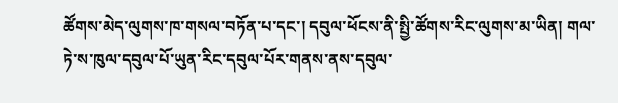ཚོགས་མེད་ལུགས་ཁ་གསལ་བཏོན་པ་དང་། དབུལ་ཕོངས་ནི་སྤྱི་ཚོགས་རིང་ལུགས་མ་ཡིན། གལ་ཏེ་ས་ཁུལ་དབུལ་པོ་ཡུན་རིང་དབུལ་པོར་གནས་ནས་དབུལ་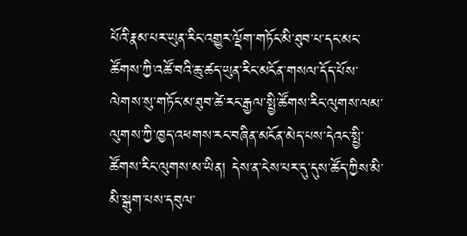པོའི་རྣམ་པར་ཡུན་རིང་འགྱུར་ལྡོག་གཏོང་མི་ཐུབ་པ་དང་མང་ཚོགས་ཀྱི་འཚོ་བའི་ཆུ་ཚད་ཡུན་རིང་མངོན་གསལ་དོད་པོས་ལེགས་སུ་གཏོང་མ་ཐུབ་ཚེ་རང་རྒྱལ་སྤྱི་ཚོགས་རིང་ལུགས་ལམ་ལུགས་ཀྱི་ཁྱད་འཕགས་རང་བཞིན་མངོན་མེད་པས་དེའང་སྤྱི་ཚོགས་རིང་ལུགས་མ་ཡིན། དེས་ན་ངེས་པར་དུ་དུས་ཚོད་ཀྱིས་མི་མི་སྒུག་པས་དབུལ་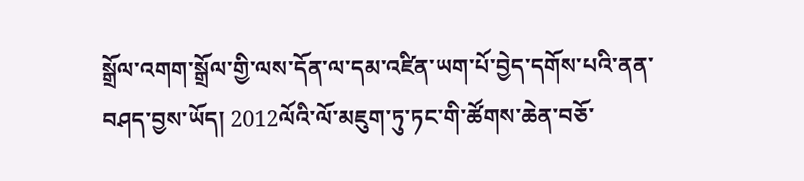སྒྲོལ་འགག་སྒྲོལ་གྱི་ལས་དོན་ལ་དམ་འཛིན་ཡག་པོ་བྱེད་དགོས་པའི་ནན་བཤད་བྱས་ཡོད། 2012ལོའི་ལོ་མཇུག་ཏུ་ཏང་གི་ཚོགས་ཆེན་བཅོ་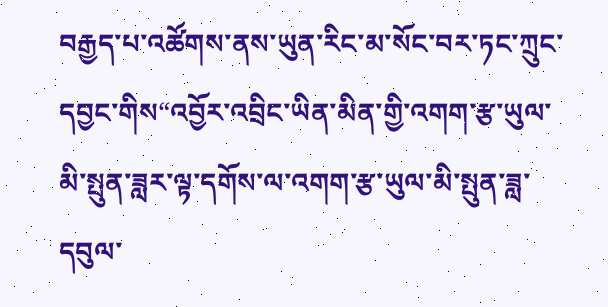བརྒྱད་པ་འཚོགས་ནས་ཡུན་རིང་མ་སོང་བར་ཏང་ཀྲུང་དབྱང་གིས“འབྱོར་འབྲིང་ཡིན་མིན་གྱི་འགག་རྩ་ཡུལ་མི་སྤུན་ཟླར་ལྟ་དགོས་ལ་འགག་རྩ་ཡུལ་མི་སྤུན་ཟླ་དབུལ་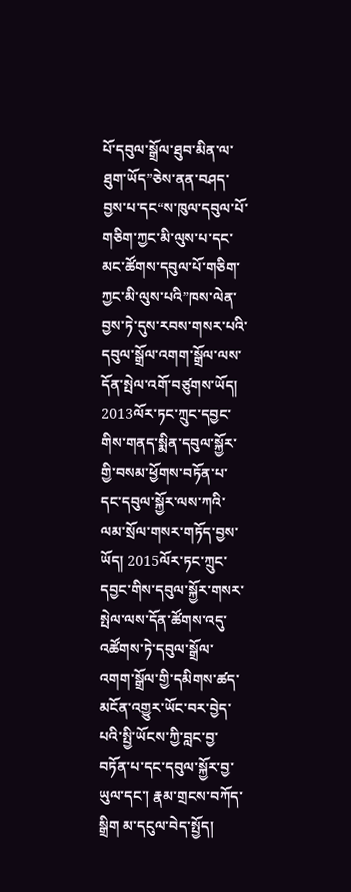པོ་དབུལ་སྒྲོལ་ཐུབ་མིན་ལ་ཐུག་ཡོད”ཅེས་ནན་བཤད་བྱས་པ་དང“ས་ཁུལ་དབུལ་པོ་གཅིག་ཀྱང་མི་ལུས་པ་དང་མང་ཚོགས་དབུལ་པོ་གཅིག་ཀྱང་མི་ལུས་པའི”ཁས་ལེན་བྱས་ཏེ་དུས་རབས་གསར་པའི་དབུལ་སྒྲོལ་འགག་སྒྲོལ་ལས་དོན་སྤེལ་འགོ་བཙུགས་ཡོད། 2013ལོར་ཏང་ཀྲུང་དབྱང་གིས་གནད་སྨིན་དབུལ་སྐྱོར་གྱི་བསམ་ཕྱོགས་བཏོན་པ་དང་དབུལ་སྐྱོར་ལས་ཀའི་ལམ་སྲོལ་གསར་གཏོད་བྱས་ཡོད། 2015ལོར་ཏང་ཀྲུང་དབྱང་གིས་དབུལ་སྐྱོར་གསར་སྤེལ་ལས་དོན་ཚོགས་འདུ་འཚོགས་ཏེ་དབུལ་སྒྲོལ་འགག་སྒྲོལ་གྱི་དམིགས་ཚད་མངོན་འགྱུར་ཡོང་བར་བྱེད་པའི་སྤྱི་ཡོངས་ཀྱི་བླང་བྱ་བཏོན་པ་དང་དབུལ་སྐྱོར་བྱ་ཡུལ་དང་། རྣམ་གྲངས་བཀོད་སྒྲིག མ་དངུལ་བེད་སྤྱོད།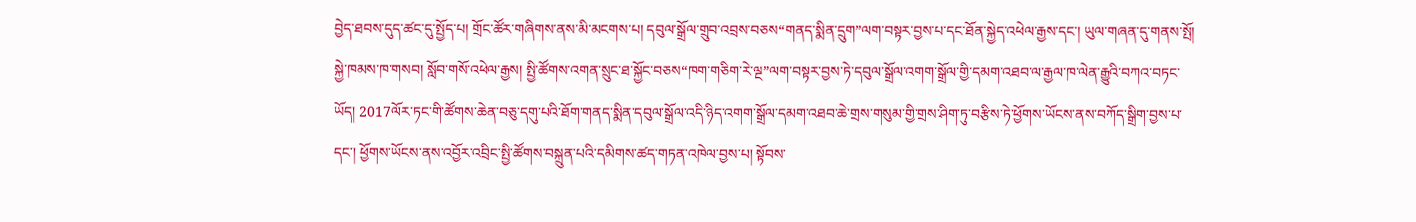བྱེད་ཐབས་དུད་ཚང་དུ་སྤྱོད་པ། གྲོང་ཚོར་གཞིགས་ནས་མི་མངགས་པ། དབུལ་སྒྲོལ་གྲུབ་འབྲས་བཅས“གནད་སྨིན་དྲུག”ལག་བསྟར་བྱས་པ་དང་ཐོན་སྐྱེད་འཕེལ་རྒྱས་དང་། ཡུལ་གཞན་དུ་གནས་སྤོ། སྐྱེ་ཁམས་ཁ་གསབ། སློབ་གསོ་འཕེལ་རྒྱས། སྤྱི་ཚོགས་འགན་སྲུང་ཐ་སྐྱོང་བཅས“ཁག་གཅིག་རེ་ལྔ”ལག་བསྟར་བྱས་ཏེ་དབུལ་སྒྲོལ་འགག་སྒྲོལ་གྱི་དམག་འཐབ་ལ་རྒྱལ་ཁ་ལེན་རྒྱུའི་བཀའ་བཏང་ཡོད། 2017ལོར་ཏང་གི་ཚོགས་ཆེན་བཅུ་དགུ་པའི་ཐོག་གནད་སྨིན་དབུལ་སྒྲོལ་འདི་ཉིད་འགག་སྒྲོལ་དམག་འཐབ་ཆེ་གྲས་གསུམ་གྱི་གྲས་ཤིག་ཏུ་བརྩིས་ཏེ་ཕྱོགས་ཡོངས་ནས་བཀོད་སྒྲིག་བྱས་པ་དང་། ཕྱོགས་ཡོངས་ནས་འབྱོར་འབྲིང་སྤྱི་ཚོགས་བསྐྲུན་པའི་དམིགས་ཚད་གཏན་འཁེལ་བྱས་པ། སྟོབས་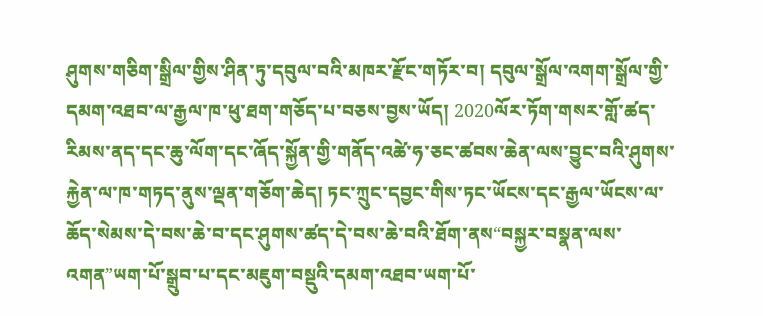ཤུགས་གཅིག་སྒྲིལ་གྱིས་ཤིན་ཏུ་དབུལ་བའི་མཁར་རྫོང་གཏོར་བ། དབུལ་སྒྲོལ་འགག་སྒྲོལ་གྱི་དམག་འཐབ་ལ་རྒྱལ་ཁ་ཕུ་ཐག་གཅོད་པ་བཅས་བྱས་ཡོད། 2020ལོར་ཏོག་གསར་གློ་ཚད་རིམས་ནད་དང་ཆུ་ལོག་དང་ཞོད་སྐྱོན་གྱི་གནོད་འཚེ་ཧ་ཅང་ཚབས་ཆེན་ལས་བྱུང་བའི་ཤུགས་རྐྱེན་ལ་ཁ་གཏད་ནུས་ལྡན་གཅོག་ཆེད། ཏང་ཀྲུང་དབྱང་གིས་ཏང་ཡོངས་དང་རྒྱལ་ཡོངས་ལ་ཆོད་སེམས་དེ་བས་ཆེ་བ་དང་ཤུགས་ཚད་དེ་བས་ཆེ་བའི་ཐོག་ནས“བསྐྱར་བསྣན་ལས་འགན”ཡག་པོ་སྒྲུབ་པ་དང་མཇུག་བསྡུའི་དམག་འཐབ་ཡག་པོ་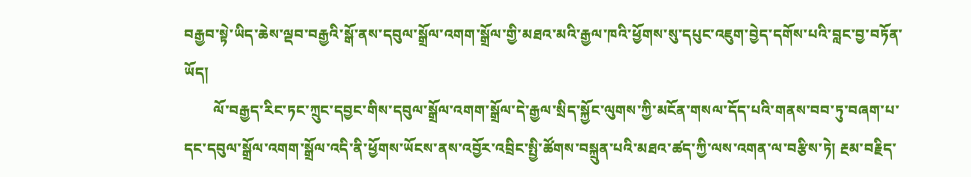བརྒྱབ་སྟེ་ཡིད་ཆེས་ལྡབ་བརྒྱའི་སྒོ་ནས་དབུལ་སྒྲོལ་འགག་སྒྲོལ་གྱི་མཐའ་མའི་རྒྱལ་ཁའི་ཕྱོགས་སུ་དཔུང་འཇུག་བྱེད་དགོས་པའི་བླང་བྱ་བཏོན་ཡོད།
        ལོ་བརྒྱད་རིང་ཏང་ཀྲུང་དབྱང་གིས་དབུལ་སྒྲོལ་འགག་སྒྲོལ་དེ་རྒྱལ་སྲིད་སྐྱོང་ལུགས་ཀྱི་མངོན་གསལ་དོད་པའི་གནས་བབ་ཏུ་བཞག་པ་དང་དབུལ་སྒྲོལ་འགག་སྒྲོལ་འདི་ནི་ཕྱོགས་ཡོངས་ནས་འབྱོར་འབྲིང་སྤྱི་ཚོགས་བསྐྲུན་པའི་མཐའ་ཚད་ཀྱི་ལས་འགན་ལ་བརྩིས་ཏེ། རྔམ་བརྗིད་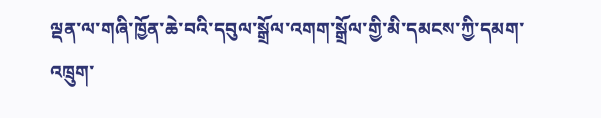ལྡན་ལ་གཞི་ཁྱོན་ཆེ་བའི་དབུལ་སྒྲོལ་འགག་སྒྲོལ་གྱི་མི་དམངས་ཀྱི་དམག་འཁྲུག་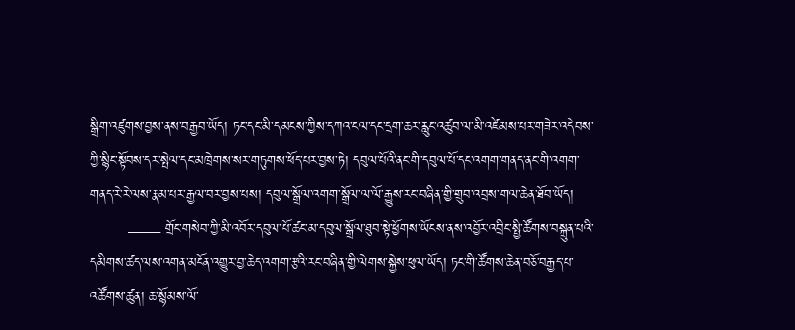སྒྲིག་འཛུགས་བྱས་ནས་བརྒྱབ་ཡོད། ཏང་དང་མི་དམངས་ཀྱིས་དཀའ་ངལ་དང་དྲག་ཆར་རླུང་འཚུབ་ལ་མི་འཛེམས་པར་གཟེར་འདེབས་ཀྱི་སྙིང་སྟོབས་དར་སྤེལ་དང་མཁྲེགས་སར་གཏུགས་ཕོད་པར་བྱས་ཏེ། དབུལ་པོའི་ནང་གི་དབུལ་པོ་དང་འགག་གནད་ནང་གི་འགག་གནད་རེ་རེ་ལས་རྣམ་པར་རྒྱལ་བར་བྱས་པས། དབུལ་སྒྲོལ་འགག་སྒྲོལ་ལ་ལོ་རྒྱུས་རང་བཞིན་གྱི་གྲུབ་འབྲས་གལ་ཆེན་ཐོབ་ཡོད།
        —— གྲོང་གསེབ་ཀྱི་མི་འབོར་དབུལ་པོ་ཚང་མ་དབུལ་སྒྲོལ་ཐུབ་སྟེ་ཕྱོགས་ཡོངས་ནས་འབྱོར་འབྲིང་སྤྱི་ཚོགས་བསྐྲུན་པའི་དམིགས་ཚད་ལས་འགན་མངོན་འགྱུར་བྱ་ཆེད་འགག་རྩའི་རང་བཞིན་གྱི་ལེགས་སྐྱེས་ཕུལ་ཡོད། ཏང་གི་ཚོགས་ཆེན་བཅོ་བརྒྱད་པ་འཚོགས་ཚུན། ཆ་སྙོམས་ལོ་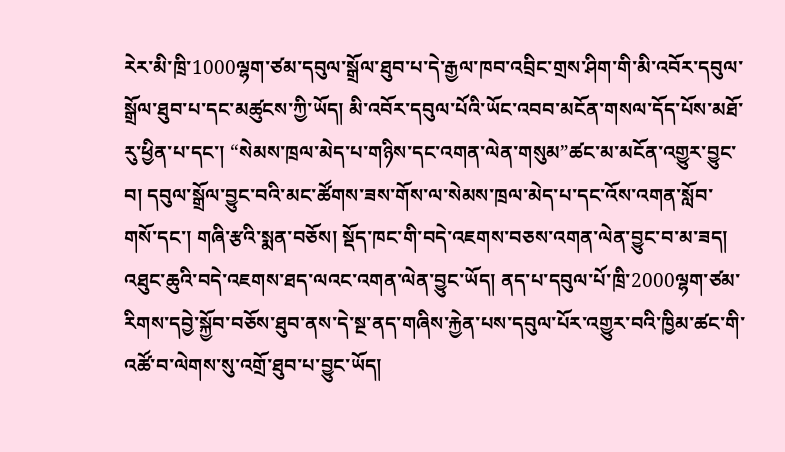རེར་མི་ཁྲི་1000ལྷག་ཙམ་དབུལ་སྒྲོལ་ཐུབ་པ་དེ་རྒྱལ་ཁབ་འབྲིང་གྲས་ཤིག་གི་མི་འབོར་དབུལ་སྒྲོལ་ཐུབ་པ་དང་མཚུངས་ཀྱི་ཡོད། མི་འབོར་དབུལ་པོའི་ཡོང་འབབ་མངོན་གསལ་དོད་པོས་མཐོ་རུ་ཕྱིན་པ་དང་། “སེམས་ཁྲལ་མེད་པ་གཉིས་དང་འགན་ལེན་གསུམ”ཚང་མ་མངོན་འགྱུར་བྱུང་བ། དབུལ་སྒྲོལ་བྱུང་བའི་མང་ཚོགས་ཟས་གོས་ལ་སེམས་ཁྲལ་མེད་པ་དང་འོས་འགན་སློབ་གསོ་དང་། གཞི་རྩའི་སྨན་བཅོས། སྡོད་ཁང་གི་བདེ་འཇགས་བཅས་འགན་ལེན་བྱུང་བ་མ་ཟད། འཐུང་ཆུའི་བདེ་འཇགས་ཐད་ལའང་འགན་ལེན་བྱུང་ཡོད། ནད་པ་དབུལ་པོ་ཁྲི་2000ལྷག་ཙམ་རིགས་དབྱེ་སྐྱོབ་བཅོས་ཐུབ་ནས་དེ་སྔ་ནད་གཞིས་རྐྱེན་པས་དབུལ་པོར་འགྱུར་བའི་ཁྱིམ་ཚང་གི་འཚོ་བ་ལེགས་སུ་འགྲོ་ཐུབ་པ་བྱུང་ཡོད།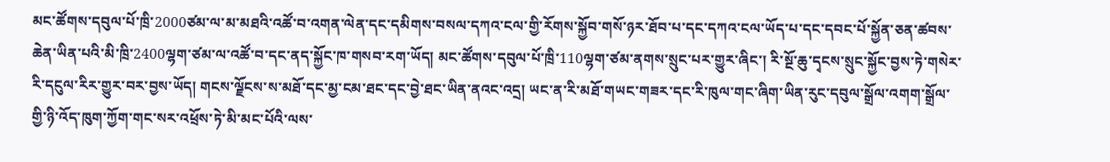མང་ཚོགས་དབུལ་པོ་ཁྲི་2000ཙམ་ལ་མ་མཐའི་འཚོ་བ་འགན་ལེན་དང་དམིགས་བསལ་དཀའ་ངལ་གྱི་རོགས་སྐྱོབ་གསོ་ཉར་ཐོབ་པ་དང་དཀའ་ངལ་ཡོད་པ་དང་དབང་པོ་སྐྱོན་ཅན་ཚབས་ཆེན་ཡིན་པའི་མི་ཁྲི་2400ལྷག་ཙམ་ལ་འཚོ་བ་དང་ནད་སྐྱོང་ཁ་གསབ་རག་ཡོད། མང་ཚོགས་དབུལ་པོ་ཁྲི་110ལྷག་ཙམ་ནགས་སྲུང་པར་གྱུར་ཞིང་། རི་སྔོ་ཆུ་དྭངས་སྲུང་སྐྱོང་བྱས་ཏེ་གསེར་རི་དངུལ་རིར་གྱུར་བར་བྱས་ཡོད། གངས་ལྗོངས་ས་མཐོ་དང་མྱ་ངམ་ཐང་དང་བྱེ་ཐང་ཡིན་ནའང་འདྲ། ཡང་ན་རི་མཐོ་གཡང་གཟར་དང་རི་ཁུལ་གང་ཞིག་ཡིན་རུང་དབུལ་སྒྲོལ་འགག་སྒྲོལ་གྱི་ཉི་འོད་ཁུག་ཀྱོག་གང་སར་འཕྲོས་ཏེ་མི་མང་པོའི་ལས་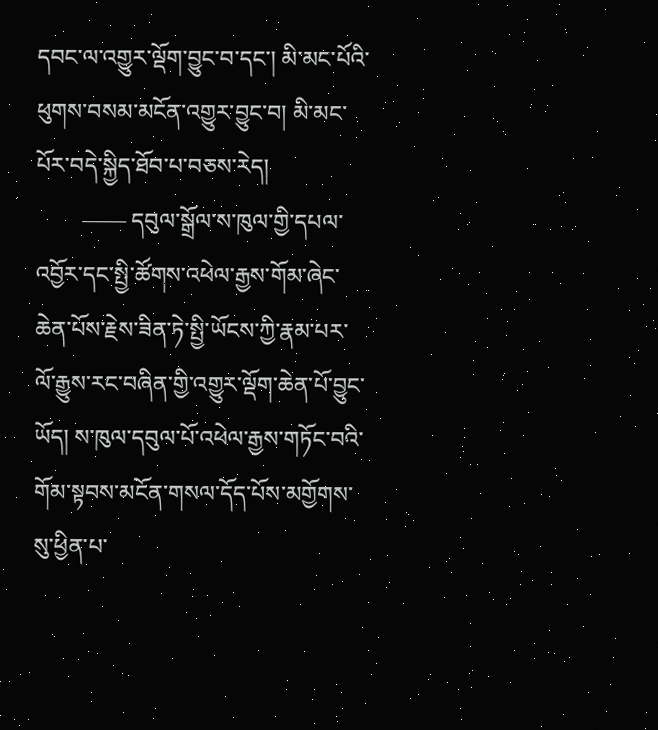དབང་ལ་འགྱུར་ལྡོག་བྱུང་བ་དང་། མི་མང་པོའི་ཕུགས་བསམ་མངོན་འགྱུར་བྱུང་བ། མི་མང་པོར་བདེ་སྐྱིད་ཐོབ་པ་བཅས་རེད།
        —— དབུལ་སྒྲོལ་ས་ཁུལ་གྱི་དཔལ་འབྱོར་དང་སྤྱི་ཚོགས་འཕེལ་རྒྱས་གོམ་ཞེང་ཆེན་པོས་རྗེས་ཟིན་ཏེ་སྤྱི་ཡོངས་ཀྱི་རྣམ་པར་ལོ་རྒྱུས་རང་བཞིན་གྱི་འགྱུར་ལྡོག་ཆེན་པོ་བྱུང་ཡོད། ས་ཁུལ་དབུལ་པོ་འཕེལ་རྒྱས་གཏོང་བའི་གོམ་སྟབས་མངོན་གསལ་དོད་པོས་མགྱོགས་སུ་ཕྱིན་པ་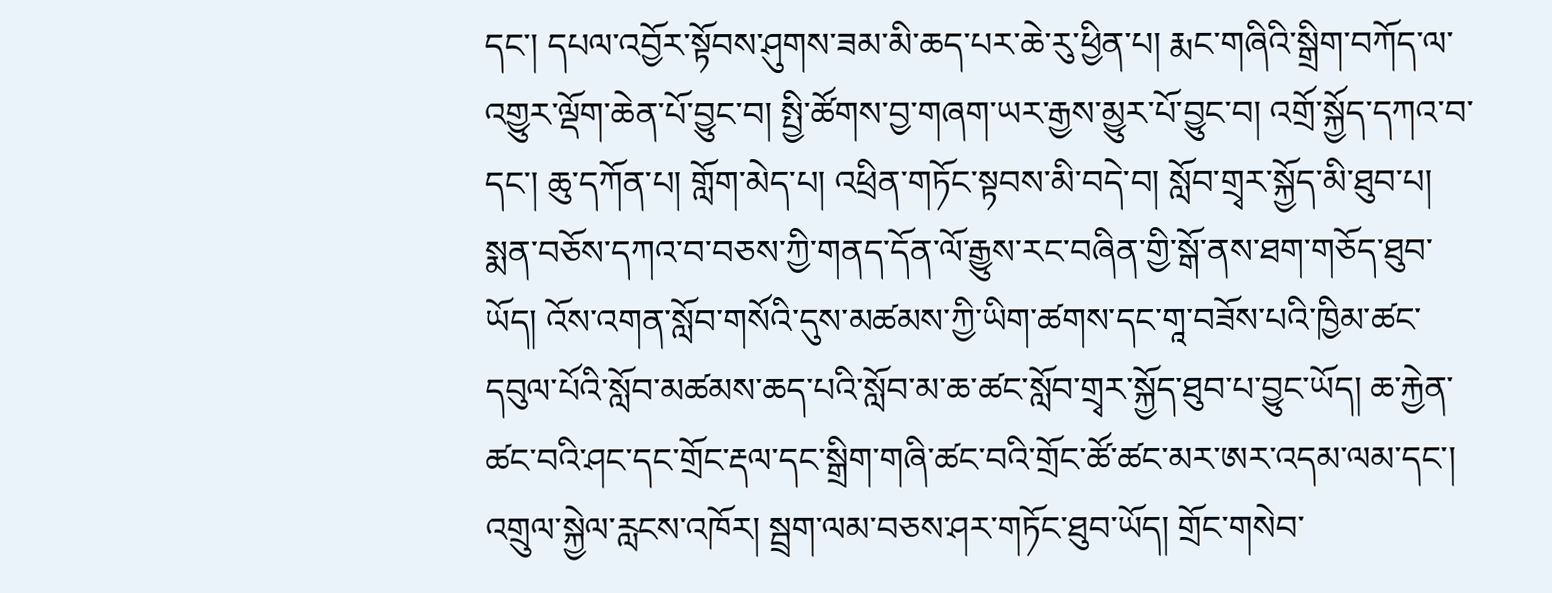དང་། དཔལ་འབྱོར་སྟོབས་ཤུགས་ཟམ་མི་ཆད་པར་ཆེ་རུ་ཕྱིན་པ། རྨང་གཞིའི་སྒྲིག་བཀོད་ལ་འགྱུར་ལྡོག་ཆེན་པོ་བྱུང་བ། སྤྱི་ཚོགས་བྱ་གཞག་ཡར་རྒྱས་མྱུར་པོ་བྱུང་བ། འགྲོ་སྐྱོད་དཀའ་བ་དང་། ཆུ་དཀོན་པ། གློག་མེད་པ། འཕྲིན་གཏོང་སྟབས་མི་བདེ་བ། སློབ་གྲྭར་སྐྱོད་མི་ཐུབ་པ། སྨན་བཅོས་དཀའ་བ་བཅས་ཀྱི་གནད་དོན་ལོ་རྒྱུས་རང་བཞིན་གྱི་སྒོ་ནས་ཐག་གཅོད་ཐུབ་ཡོད། འོས་འགན་སློབ་གསོའི་དུས་མཚམས་ཀྱི་ཡིག་ཚགས་དང་གཱ་བཟོས་པའི་ཁྱིམ་ཚང་དབུལ་པོའི་སློབ་མཚམས་ཆད་པའི་སློབ་མ་ཆ་ཚང་སློབ་གྲྭར་སྐྱོད་ཐུབ་པ་བྱུང་ཡོད། ཆ་རྐྱེན་ཚང་བའི་ཤང་དང་གྲོང་རྡལ་དང་སྒྲིག་གཞི་ཚང་བའི་གྲོང་ཚོ་ཚང་མར་ཨར་འདམ་ལམ་དང་། འགྲུལ་སྐྱེལ་རླངས་འཁོར། སྦྲག་ལམ་བཅས་ཤར་གཏོང་ཐུབ་ཡོད། གྲོང་གསེབ་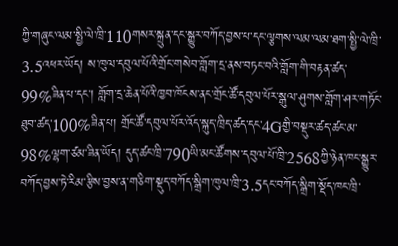ཀྱི་གཞུང་ལམ་སྤྱི་ལེ་ཁྲི་110གསར་སྐྲུན་དང་སྒྱུར་བཀོད་བྱས་པ་དང་ལྕགས་ལམ་ལམ་ཐག་སྤྱི་ལེ་ཁྲི་3.5འཕར་ཡོད། ས་ཁུལ་དབུལ་པོའི་གྲོང་གསེབ་གློག་དྲ་ནས་བཏང་བའི་གློག་གི་བརྟན་ཚད་99%ཟིན་པ་དང་། གློག་དྲ་ཆེན་པོའི་ཁྱབ་ཁོངས་ནང་གྲོང་ཚོ་དབུལ་པོར་སྒུལ་ཤུགས་གློག་ཤར་གཏོང་ཐུབ་ཚད་100%ཟིན་པ། གྲོང་ཚོ་དབུལ་པོར་འོད་སྐུད་ཁྲིད་ཚད་དང་4Gགྱི་བསྡུར་ཚད་ཚང་མ་98%ལྷག་ཙམ་ཟིན་ཡོད། དུད་ཚང་ཁྲི་790ཡི་མང་ཚོགས་དབུལ་པོ་ཁྲི་2568ཀྱི་ཉེན་ཁང་སྒྱུར་བཀོད་བྱས་ཏེ་རིམ་རྩིས་བྱས་ན་གཅིག་སྡུད་བཀོད་སྒྲིག་ཁུལ་ཁྲི་3.5དང་བཀོད་སྒྲིག་སྡོད་ཁང་ཁྲི་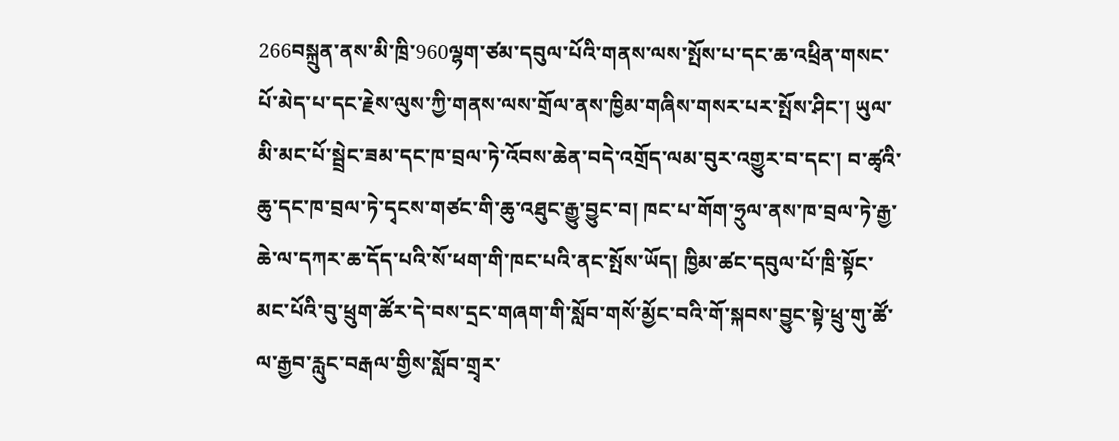266བསྐྲུན་ནས་མི་ཁྲི་960ལྷག་ཙམ་དབུལ་པོའི་གནས་ལས་སྤོས་པ་དང་ཆ་འཕྲིན་གསང་པོ་མེད་པ་དང་རྗེས་ལུས་ཀྱི་གནས་ལས་གྲོལ་ནས་ཁྱིམ་གཞིས་གསར་པར་སྤོས་ཤིང་། ཡུལ་མི་མང་པོ་སྦྲེང་ཟམ་དང་ཁ་བྲལ་ཏེ་འོབས་ཆེན་བདེ་འགྲོད་ལམ་བུར་འགྱུར་བ་དང་། བ་ཚྭའི་ཆུ་དང་ཁ་བྲལ་ཏེ་དྭངས་གཙང་གི་ཆུ་འཐུང་རྒྱུ་བྱུང་བ། ཁང་པ་གོག་ཧྲུལ་ནས་ཁ་བྲལ་ཏེ་རྒྱ་ཆེ་ལ་དཀར་ཆ་དོད་པའི་སོ་ཕག་གི་ཁང་པའི་ནང་སྤོས་ཡོད། ཁྱིམ་ཚང་དབུལ་པོ་ཁྲི་སྟོང་མང་པོའི་བུ་ཕྲུག་ཚོར་དེ་བས་དྲང་གཞག་གི་སློབ་གསོ་མྱོང་བའི་གོ་སྐབས་བྱུང་སྟེ་ཕྲུ་གུ་ཚོ་ལ་རྒྱབ་རླུང་བརྒལ་གྱིས་སློབ་གྲྭར་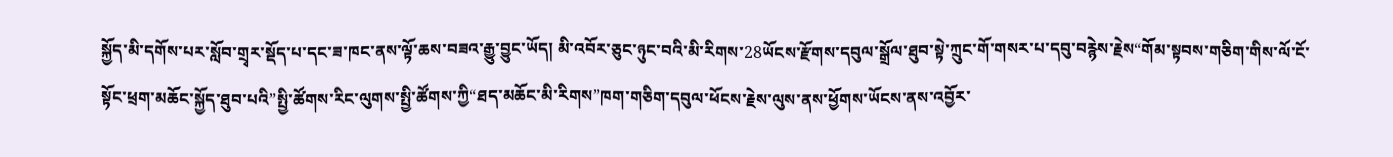སྐྱོད་མི་དགོས་པར་སློབ་གྲྭར་སྡོད་པ་དང་ཟ་ཁང་ནས་ལྟོ་ཆས་བཟའ་རྒྱུ་བྱུང་ཡོད། མི་འབོར་ཅུང་ཉུང་བའི་མི་རིགས་28ཡོངས་རྫོགས་དབུལ་སྒྲོལ་ཐུབ་སྟེ་ཀྲུང་གོ་གསར་པ་དབུ་བརྙེས་རྗེས“གོམ་སྟབས་གཅིག་གིས་ལོ་ངོ་སྟོང་ཕྲག་མཆོང་སྐྱོད་ཐུབ་པའི”སྤྱི་ཚོགས་རིང་ལུགས་སྤྱི་ཚོགས་ཀྱི“ཐད་མཆོང་མི་རིགས”ཁག་གཅིག་དབུལ་ཕོངས་རྗེས་ལུས་ནས་ཕྱོགས་ཡོངས་ནས་འབྱོར་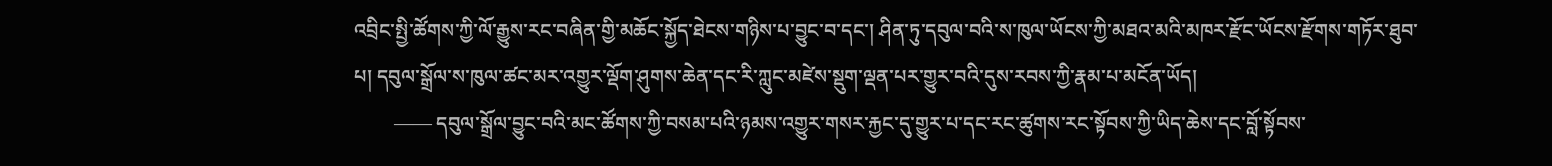འབྲིང་སྤྱི་ཚོགས་ཀྱི་ལོ་རྒྱུས་རང་བཞིན་གྱི་མཆོང་སྐྱོད་ཐེངས་གཉིས་པ་བྱུང་བ་དང་། ཤིན་ཏུ་དབུལ་བའི་ས་ཁུལ་ཡོངས་ཀྱི་མཐའ་མའི་མཁར་རྫོང་ཡོངས་རྫོགས་གཏོར་ཐུབ་པ། དབུལ་སྒྲོལ་ས་ཁུལ་ཚང་མར་འགྱུར་ལྡོག་ཤུགས་ཆེན་དང་རི་ཀླུང་མཛེས་སྡུག་ལྡན་པར་གྱུར་བའི་དུས་རབས་ཀྱི་རྣམ་པ་མངོན་ཡོད།
        —— དབུལ་སྒྲོལ་བྱུང་བའི་མང་ཚོགས་ཀྱི་བསམ་པའི་ཉམས་འགྱུར་གསར་རྐྱང་དུ་གྱུར་པ་དང་རང་ཚུགས་རང་སྟོབས་ཀྱི་ཡིད་ཆེས་དང་བློ་སྟོབས་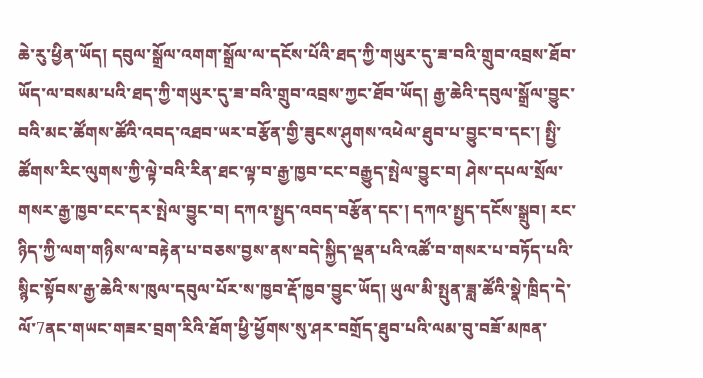ཆེ་རུ་ཕྱིན་ཡོད། དབུལ་སྒྲོལ་འགག་སྒྲོལ་ལ་དངོས་པོའི་ཐད་ཀྱི་གཡུར་དུ་ཟ་བའི་གྲུབ་འབྲས་ཐོབ་ཡོད་ལ་བསམ་པའི་ཐད་ཀྱི་གཡུར་དུ་ཟ་བའི་གྲུབ་འབྲས་ཀྱང་ཐོབ་ཡོད། རྒྱ་ཆེའི་དབུལ་སྒྲོལ་བྱུང་བའི་མང་ཚོགས་ཚོའི་འབད་འཐབ་ཡར་བརྩོན་གྱི་ཟུངས་ཤུགས་འཕེལ་ཐུབ་པ་བྱུང་བ་དང་། སྤྱི་ཚོགས་རིང་ལུགས་ཀྱི་ལྟེ་བའི་རིན་ཐང་ལྟ་བ་རྒྱ་ཁྱབ་ངང་བརྒྱུད་སྤེལ་བྱུང་བ། ཤེས་དཔལ་སྲོལ་གསར་རྒྱ་ཁྱབ་ངང་དར་སྤེལ་བྱུང་བ། དཀའ་སྤྱད་འབད་བརྩོན་དང་། དཀའ་སྤྱད་དངོས་སྒྲུབ། རང་ཉིད་ཀྱི་ལག་གཉིས་ལ་བརྟེན་པ་བཅས་བྱས་ནས་བདེ་སྐྱིད་ལྡན་པའི་འཚོ་བ་གསར་པ་བཏོད་པའི་སྙིང་སྟོབས་རྒྱ་ཆེའི་ས་ཁུལ་དབུལ་པོར་ས་ཁྱབ་རྡོ་ཁྱབ་བྱུང་ཡོད། ཡུལ་མི་སྤུན་ཟླ་ཚོའི་སྣེ་ཁྲིད་དེ་ལོ་7ནང་གཡང་གཟར་བྲག་རིའི་ཐོག་ཕྱི་ཕྱོགས་སུ་ཤར་བགྲོད་ཐུབ་པའི་ལམ་བུ་བཟོ་མཁན་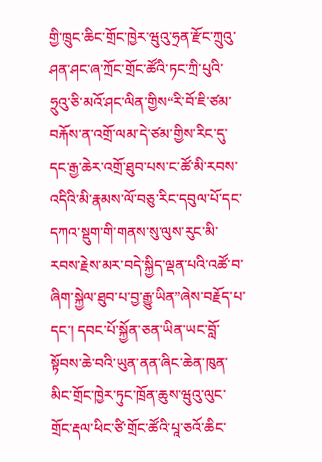གྱི་ཁྲུང་ཆིང་གྲོང་ཁྱེར་ཝུའུ་ཧྲན་རྫོང་ཀྲུའུ་ཤན་ཤང་ཞ་ཀྲོང་གྲོང་ཚོའི་ཏང་ཀྲི་པུའི་ཧྲུའུ་ཅི་མའོ་ཤང་ལིན་གྱིས“རི་བོ་ཇི་ཙམ་བརྐོས་ན་འགྲོ་ལམ་དེ་ཙམ་གྱིས་རིང་དུ་དང་རྒྱ་ཆེར་འགྲོ་ཐུབ་པས་ང་ཚོ་མི་རབས་འདིའི་མི་རྣམས་ལོ་བཅུ་རིང་དབུལ་པོ་དང་དཀའ་སྡུག་གི་གནས་སུ་ལུས་རུང་མི་རབས་རྗེས་མར་བདེ་སྐྱིད་ལྡན་པའི་འཚོ་བ་ཞིག་སྐྱེལ་ཐུབ་པ་བྱ་རྒྱུ་ཡིན”ཞེས་བརྗོད་པ་དང་། དབང་པོ་སྐྱོན་ཅན་ཡིན་ཡང་བློ་སྟོབས་ཆེ་བའི་ཡུན་ནན་ཞིང་ཆེན་ཁུན་མིང་གྲོང་ཁྱེར་ཏུང་ཁྲོན་ཆུས་ཝུའུ་ལུང་གྲོང་རྡལ་ཕིང་ཙི་གྲོང་ཚོའི་པཱ་ཅའོ་ཆིང་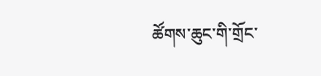ཚོགས་ཆུང་གི་གྲོང་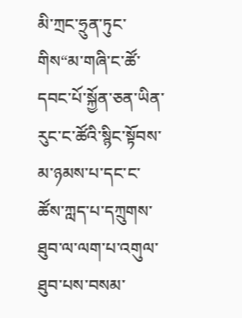མི་ཀྲང་ཧྲུན་ཏུང་གིས“མ་གཞི་ང་ཚོ་དབང་པོ་སྐྱོན་ཅན་ཡིན་རུང་ང་ཚོའི་སྙིང་སྟོབས་མ་ཉམས་པ་དང་ང་ཚོས་ཀླད་པ་དཀྲུགས་ཐུབ་ལ་ལག་པ་འགུལ་ཐུབ་པས་བསམ་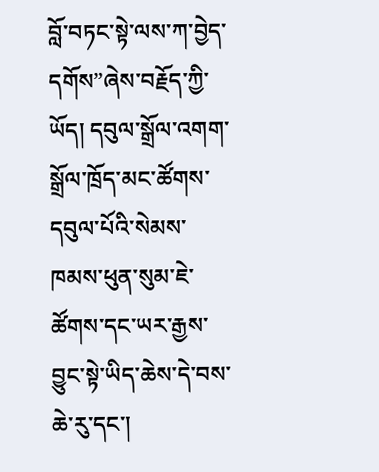བློ་བཏང་སྟེ་ལས་ཀ་བྱེད་དགོས”ཞེས་བརྗོད་ཀྱི་ཡོད། དབུལ་སྒྲོལ་འགག་སྒྲོལ་ཁྲོད་མང་ཚོགས་དབུལ་པོའི་སེམས་ཁམས་ཕུན་སུམ་ཇེ་ཚོགས་དང་ཡར་རྒྱས་བྱུང་སྟེ་ཡིད་ཆེས་དེ་བས་ཆེ་རུ་དང་།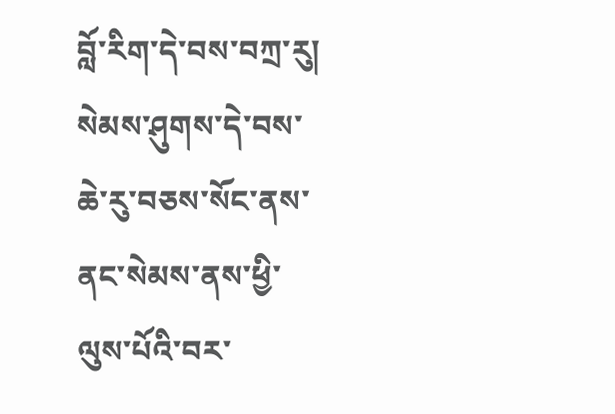བློ་རིག་དེ་བས་བཀྲ་རུ། སེམས་ཤུགས་དེ་བས་ཆེ་རུ་བཅས་སོང་ནས་ནང་སེམས་ནས་ཕྱི་ལུས་པོའི་བར་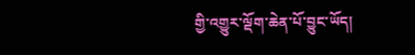གྱི་འགྱུར་ལྡོག་ཆེན་པོ་བྱུང་ཡོད།